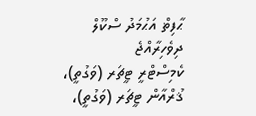ޙާފިޡް އަޙުމަދު ސްކޫލް
ދިވެހިރާއްޖެ
ކެމިސްޓްރީ ޓީޗަރ (ވަގުތީ)، ޤުރްއާން ޓީޗަރ (ވަގުތީ)،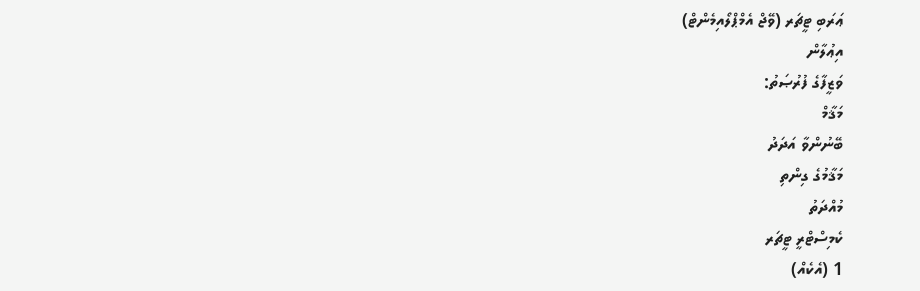ޢަރަބި ޓީޗަރ (ވޭޖް އެމްޕްލޯއިމެންޓް)
އިޢުލާން
ވަޒީފާގެ ފުރުޞަތު:
މަޤާމް
ބޭނުންވާ އަދަދު
މަޤާމުގެ ގިންތި
މުއްދަތު
ކެމިސްޓްރީ ޓީޗަރ
1 (އެކެއް)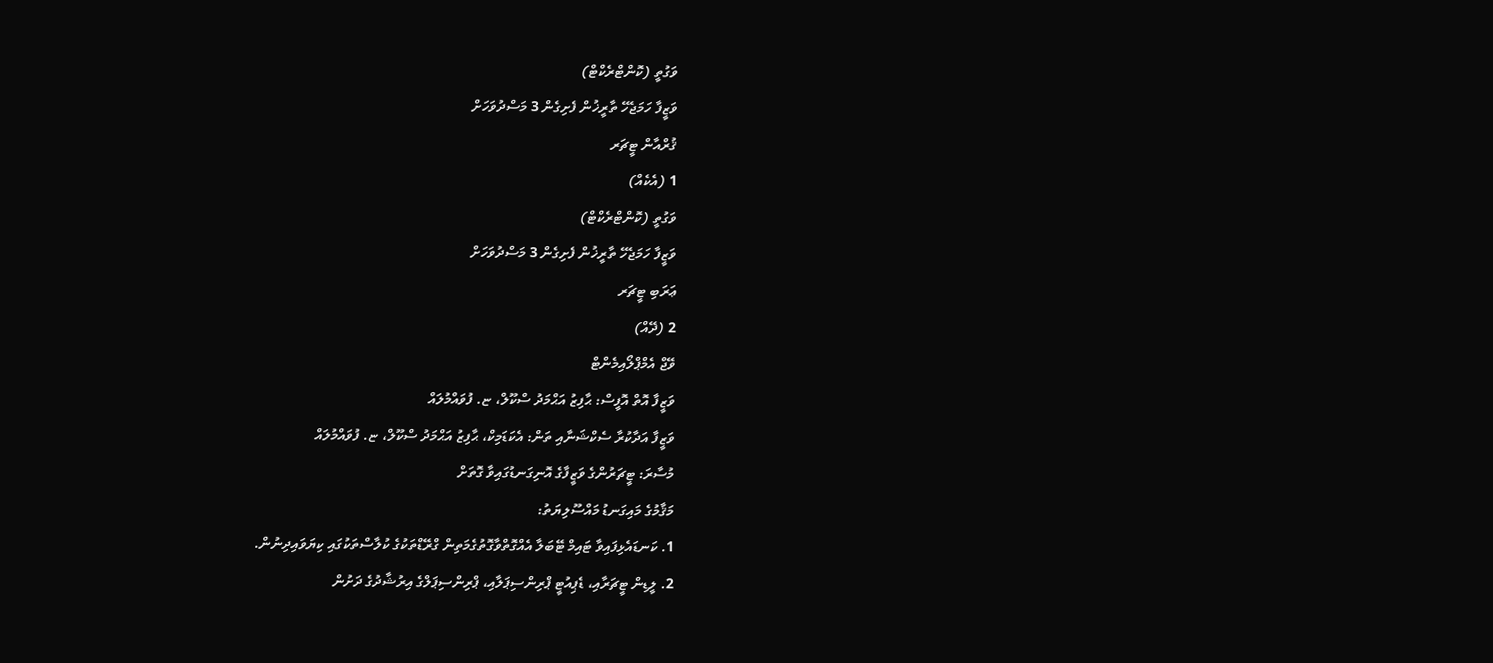ވަގުތީ (ކޮންޓްރެކްޓް)
ވަޒީފާ ހަމަޖެހޭ ތާރީޚުން ފެށިގެން 3 މަސްދުވަހަށް
ޤުރްއާން ޓީޗަރ
1 (އެކެއް)
ވަގުތީ (ކޮންޓްރެކްޓް)
ވަޒީފާ ހަމަޖެހޭ ތާރީޚުން ފެށިގެން 3 މަސްދުވަހަށް
ޢަރަބި ޓީޗަރ
2 (ދޭއް)
ވޭޖް އެމްޕްލޯއިމެންޓް
ވަޒީފާ އޮތް އޮފީސް: ޙާފިޒު އަޙްމަދު ސްކޫލް، ޏ. ފުވައްމުލައް
ވަޒީފާ އަދާކުރާ ސެކްޝަނާއި ތަން: އެކަޑަމިކް، ޙާފިޒު އަޙްމަދު ސްކޫލް، ޏ. ފުވައްމުލައް
މުސާރަ: ޓީޗަރުންގެ ވަޒީފާގެ އޮނިގަނޑުގައިވާ ގޮތަށް
މަޤާމުގެ މައިގަނޑު މައްސޫލިޔަތު:
1. ކަނޑައެޅިފައިވާ ޓައިމް ޓޭބަލާ އެއްގޮތްވާގޮތުގެމަތިން ގްރޭޑްތަކުގެ ކުލާސްތަކުގައި ކިޔަވައިދިނުން.
2. ލީޑިން ޓީޗަރާއި، ޑެޕިއުޓީ ޕްރިންސިޕަލާއި، ޕްރިންސިޕަލްގެ އިރުޝާދުގެ ދަށުން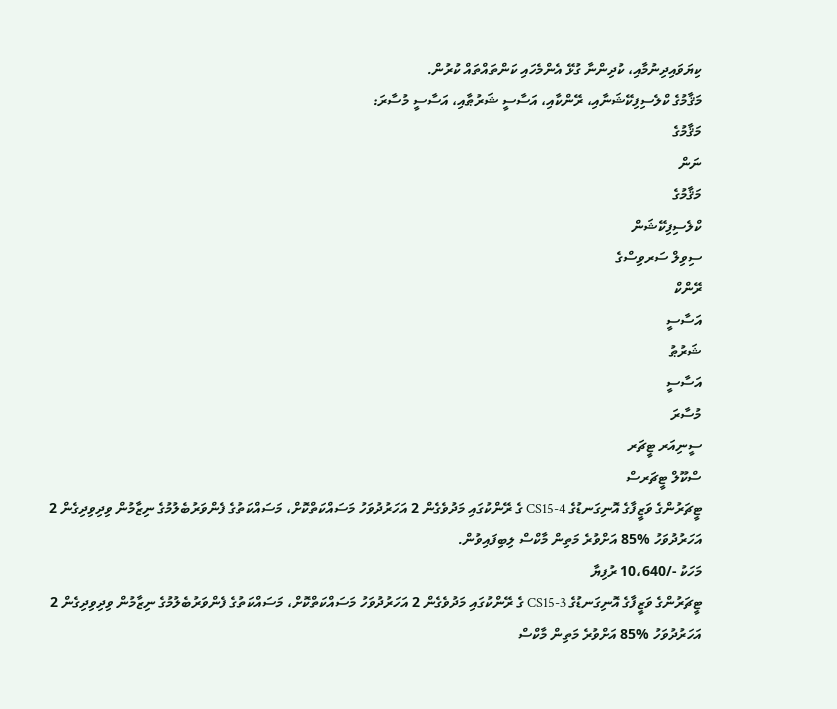ކިޔަވައިދިނުމާއި، ކުދިންނާ ގުޅޭ އެންމެހައި ކަންތައްތައް ކުރުން.
މަޤާމުގެ ކްލެސިފިކޭޝަނާއި، ރޭންކާއި، އަސާސީ ޝަރުޠާއި، އަސާސީ މުސާރަ:
މަޤާމުގެ
ނަން
މަޤާމުގެ
ކްލެސިފިކޭޝަން
ސިވިލް ސަރވިސްގެ
ރޭންކް
އަސާސީ
ޝަރުޠު
އަސާސީ
މުސާރަ
ސީނިއަރ ޓީޗަރ
ސްކޫލް ޓީޗަރސް
ޓީޗަރުންގެ ވަޒީފާގެ އޮނިގަނޑުގެ CS15-4 ގެ ރޭންކުގައި މަދުވެގެން 2 އަހަރުދުވަހު މަސައްކަތްކޮށް، މަސައްކަތުގެ ފެންވަރުބެލުމުގެ ނިޒާމުން ވިދިވިދިގެން 2 އަހަރުދުވަހު %85 އަށްވުރެ މަތިން މާކްސް ލިބިފައިވުން.
މަހަކު -/10،640 ރުފިޔާ
ޓީޗަރުންގެ ވަޒީފާގެ އޮނިގަނޑުގެ CS15-3 ގެ ރޭންކުގައި މަދުވެގެން 2 އަހަރުދުވަހު މަސައްކަތްކޮށް، މަސައްކަތުގެ ފެންވަރުބެލުމުގެ ނިޒާމުން ވިދިވިދިގެން 2 އަހަރުދުވަހު %85 އަށްވުރެ މަތިން މާކްސް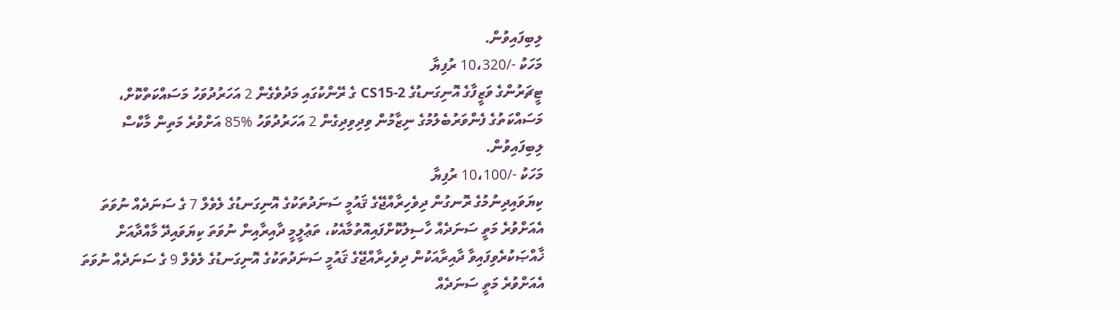ލިބިފައިވުން.
މަހަކު -/10،320 ރުފިޔާ
ޓީޗަރުންގެ ވަޒީފާގެ އޮނިގަނޑުގެ CS15-2 ގެ ރޭންކުގައި މަދުވެގެން 2 އަހަރުދުވަހު މަސައްކަތްކޮށް، މަސައްކަތުގެ ފެންވަރުބެލުމުގެ ނިޒާމުން ވިދިވިދިގެން 2 އަހަރުދުވަހު %85 އަށްވުރެ މަތިން މާކްސް ލިބިފައިވުން.
މަހަކު -/10،100 ރުފިޔާ
ކިޔަވައިދިނުމުގެ ރޮނގުން ދިވެހިރާއްޖޭގެ ޤައުމީ ސަނަދުތަކުގެ އޮނިގަނޑުގެ ލެވެލް 7 ގެ ސަނަދެއް ނުވަތަ އެއަށްވުރެ މަތީ ސަނަދެއް ހާސިލުކޮށްފައިއޮތުމާއެކު، ތަޢުލީމީ ދާއިރާއިން ނުވަތަ ކިޔަވައިދޭ މާއްދާއަށް ޚާއްޞަކުރެވިފައިވާ ދާއިރާއަކުން ދިވެހިރާއްޖޭގެ ޤައުމީ ސަނަދުތަކުގެ އޮނިގަނޑުގެ ލެވެލް 9 ގެ ސަނަދެއް ނުވަތަ އެއަށްވުރެ މަތީ ސަނަދެއް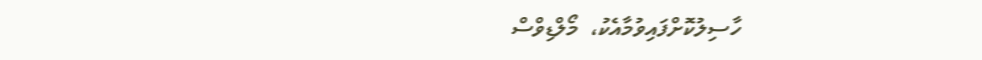ހާސިލުކޮށްފައިވުމާއެކު،  މޯލްޑިވްސް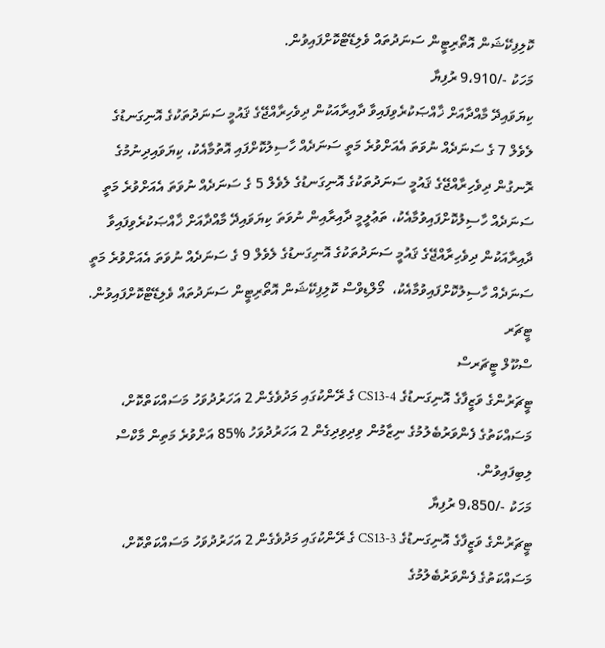ކޮލިފިކޭޝަން އޮތޯރިޓީން ސަނަދުތައް ވެލިޑޭޓްކޮށްފައިވުން.
މަހަކު -/9،910 ރުފިޔާ
ކިޔަވައިދޭ މާއްދާއަށް ޚާއްޞަކުރެވިފައިވާ ދާއިރާއަކުން ދިވެހިރާއްޖޭގެ ޤައުމީ ސަނަދުތަކުގެ އޮނިގަނޑުގެ ލެވެލް 7 ގެ ސަނަދެއް ނުވަތަ އެއަށްވުރެ މަތީ ސަނަދެއް ހާސިލުކޮށްފައި އޮތުމާއެކު، ކިޔަވައިދިނުމުގެ ރޮނގުން ދިވެހިރާއްޖޭގެ ޤައުމީ ސަނަދުތަކުގެ އޮނިގަނޑުގެ ލެވެލް 5 ގެ ސަނަދެއް ނުވަތަ އެއަށްވުރެ މަތީ ސަނަދެއް ހާސިލުކޮށްފައިވުމާއެކު، ތަޢުލީމީ ދާއިރާއިން ނުވަތަ ކިޔަވައިދޭ މާއްދާއަށް ޚާއްޞަކުރެވިފައިވާ ދާއިރާއަކުން ދިވެހިރާއްޖޭގެ ޤައުމީ ސަނަދުތަކުގެ އޮނިގަނޑުގެ ލެވެލް 9 ގެ ސަނަދެއް ނުވަތަ އެއަށްވުރެ މަތީ ސަނަދެއް ހާސިލުކޮށްފައިވުމާއެކު،  މޯލްޑިވްސް ކޮލިފިކޭޝަން އޮތޯރިޓީން ސަނަދުތައް ވެލިޑޭޓްކޮށްފައިވުން.
ޓީޗަރ
ސްކޫލް ޓީޗަރސް
ޓީޗަރުންގެ ވަޒީފާގެ އޮނިގަނޑުގެ 4-CS13 ގެ ރޭންކުގައި މަދުވެގެން 2 އަހަރުދުވަހު މަސައްކަތްކޮށް، މަސައްކަތުގެ ފެންވަރުބެލުމުގެ ނިޒާމުން ވިދިވިދިގެން 2 އަހަރުދުވަހު %85 އަށްވުރެ މަތިން މާކްސް ލިބިފައިވުން.
މަހަކު -/9،850 ރުފިޔާ
ޓީޗަރުންގެ ވަޒީފާގެ އޮނިގަނޑުގެ 3-CS13 ގެ ރޭންކުގައި މަދުވެގެން 2 އަހަރުދުވަހު މަސައްކަތްކޮށް، މަސައްކަތުގެ ފެންވަރުބެލުމުގެ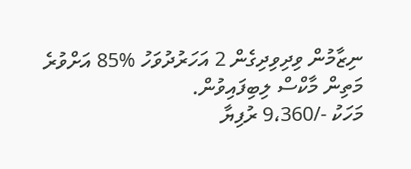ނިޒާމުން ވިދިވިދިގެން 2 އަހަރުދުވަހު %85 އަށްވުރެ މަތިން މާކްސް ލިބިފައިވުން.
މަހަކު -/9،360 ރުފިޔާ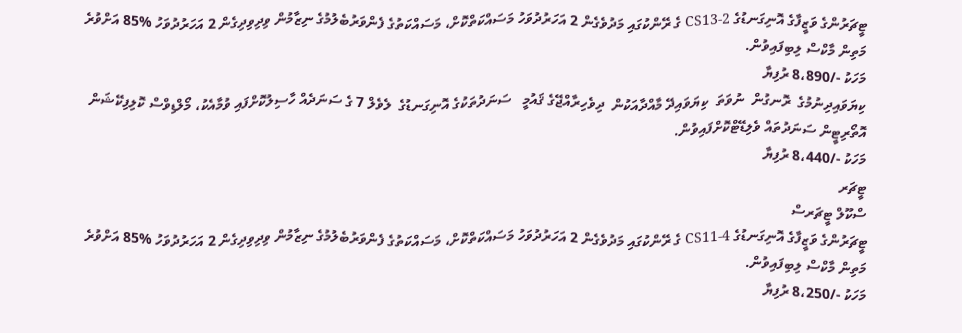ޓީޗަރުންގެ ވަޒީފާގެ އޮނިގަނޑުގެ 2-CS13 ގެ ރޭންކުގައި މަދުވެގެން 2 އަހަރުދުވަހު މަސައްކަތްކޮށް، މަސައްކަތުގެ ފެންވަރުބެލުމުގެ ނިޒާމުން ވިދިވިދިގެން 2 އަހަރުދުވަހު %85 އަށްވުރެ މަތިން މާކްސް ލިބިފައިވުން.
މަހަކު -/8،890 ރުފިޔާ
ކިޔަވައިދިނުމުގެ  ރޮނގުން  ނުވަތަ  ކިޔަވައިދޭ މާއްދާއަކުން  ދިވެހިރާއްޖޭގެ ޤައުމީ   ސަނަދުތަކުގެ އޮނިގަނޑުގެ  ލެވެލް 7 ގެ ސަނަދެއް ހާސިލުކޮށްފައި ވުމާއެކު، މޯލްޑިވްސް ކޮލިފިކޭޝަން އޮތޯރިޓީން ސަނަދުތައް ވެލިޑޭޓްކޮށްފައިވުން.
މަހަކު -/8،440 ރުފިޔާ
ޓީޗަރ
ސްކޫލް ޓީޗަރސް
ޓީޗަރުންގެ ވަޒީފާގެ އޮނިގަނޑުގެ 4-CS11 ގެ ރޭންކުގައި މަދުވެގެން 2 އަހަރުދުވަހު މަސައްކަތްކޮށް، މަސައްކަތުގެ ފެންވަރުބެލުމުގެ ނިޒާމުން ވިދިވިދިގެން 2 އަހަރުދުވަހު %85 އަށްވުރެ މަތިން މާކްސް ލިބިފައިވުން.
މަހަކު -/8،250 ރުފިޔާ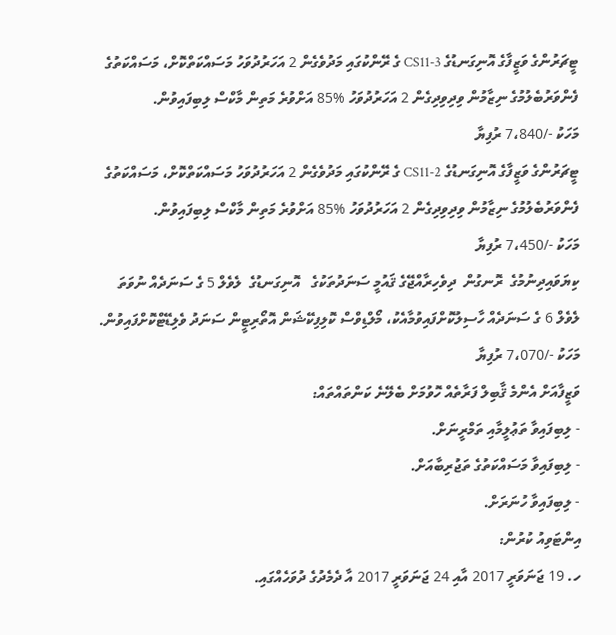ޓީޗަރުންގެ ވަޒީފާގެ އޮނިގަނޑުގެ CS11-3 ގެ ރޭންކުގައި މަދުވެގެން 2 އަހަރުދުވަހު މަސައްކަތްކޮށް، މަސައްކަތުގެ ފެންވަރުބެލުމުގެ ނިޒާމުން ވިދިވިދިގެން 2 އަހަރުދުވަހު %85 އަށްވުރެ މަތިން މާކްސް ލިބިފައިވުން.
މަހަކު -/7،840 ރުފިޔާ
ޓީޗަރުންގެ ވަޒީފާގެ އޮނިގަނޑުގެ 2-CS11 ގެ ރޭންކުގައި މަދުވެގެން 2 އަހަރުދުވަހު މަސައްކަތްކޮށް، މަސައްކަތުގެ ފެންވަރުބެލުމުގެ ނިޒާމުން ވިދިވިދިގެން 2 އަހަރުދުވަހު %85 އަށްވުރެ މަތިން މާކްސް ލިބިފައިވުން.
މަހަކު -/7،450 ރުފިޔާ
ކިޔަވައިދިނުމުގެ  ރޮނގުން  ދިވެހިރާއްޖޭގެ ޤައުމީ ސަނަދުތަކުގެ   އޮނިގަނޑުގެ  ލެވެލް 5 ގެ ސަނަދެއް ނުވަތަ ލެވެލް 6 ގެ ސަނަދެއް ހާސިލުކޮށްފައިވުމާއެކު، މޯލްޑިވްސް ކޮލިފިކޭޝަން އޮތޯރިޓީން ސަނަދު ވެލިޑޭޓްކޮށްފައިވުން.
މަހަކު -/7،070 ރުފިޔާ
ވަޒީފާއަށް އެންމެ ޤާބިލް ފަރާތެއް ހޮވުމަށް ބެލޭނެ ކަންތައްތައް:
- ލިބިފައިވާ ތަޢުލީމާއި ތަމްރީނަށް.
- ލިބިފައިވާ މަސައްކަތުގެ ތަޖުރިބާއަށް.
- ލިބިފައިވާ ހުނަރަށް.
އިންޓަވިއު ކުރުން:
ހ. 19 ޖަނަވަރީ 2017 އާއި 24 ޖަނަވަރީ 2017 އާ ދެމެދުގެ ދުވަހެއްގައި.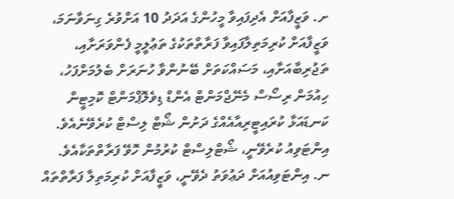ށ. ވަޒީފާއަށް އެދިފައިވާ މީހުންގެ އަދަދު 10 އަށްވުރެ ގިނަވާނަމަ، ވަޒީފާއަށް ކުރިމަތިލާފައިވާ ފަރާތްތަކުގެ ތަޢުލީމީ ފެންވަރަށާއި، ތަޖުރިބާއަށާއި، މަސައްކަތަށް ބޭނުންވާ ހުނަރަށް ބެލުމަށްފަހު، ހިއުމަން ރިސޯސް މެނޭޖްމަންޓް އެންޑް ޑިވެލޮޕްމަންޓް ކޮމިޓީން ކަނޑައަޅާ ކުރައިޓީރިއާއެއްގެ ދަށުން ޝޯޓް ލިސްޓް ކުރެވޭނެއެވެ. އިންޓަވިއު ކުރެވޭނީ، ޝޯޓްލިސްޓް ކުރުމުން ހޮވޭ ފަރާތްތަކާއެވެ.
ނ. އިންޓަވިއުއަށް ދަޢުވަތު ދެވޭނީ، ވަޒީފާއަށް ކުރިމަތިލާ ފަރާތްތައް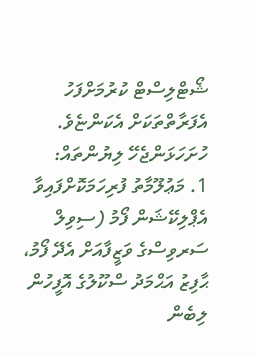ޝޯޓްލިސްޓް ކުރުމަށްފަހު އެފަރާތްތަކަށް އެކަންޏެވެ.
ހުށަހަޅަންޖެހޭ ލިޔުންތައް:
1. މަޢުލޫމާތު ފުރިހަމަކޮށްފައިވާ އެޕްލިކޭޝަން ފޯމު (ސިވިލް ސަރވިސްގެ ވަޒީފާއަށް އެދޭ ފޯމު، ޙާފިޒު އަޙްމަދު ސްކޫލުގެ އޮފީހުން ލިބެން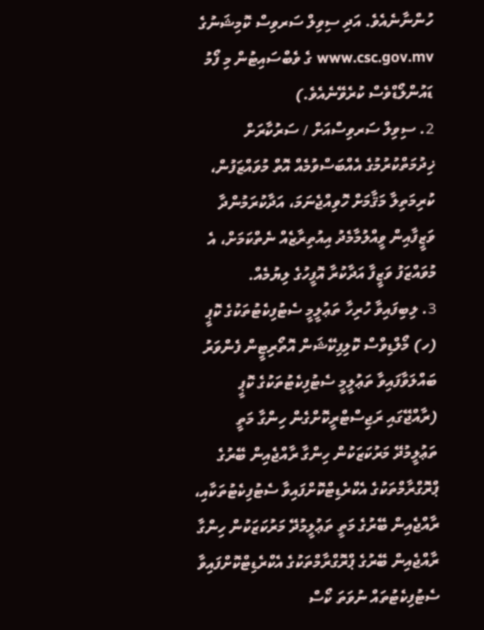ހުންނާނެއެވެ. އަދި ސިވިލް ސަރވިސް ކޮމިޝަނުގެ www.csc.gov.mv ގެ ވެބްސައިޓުން މި ފޯމު ޑައުންލޯޑްވެސް ކުރެވޭނެއެވެ.)
2. ސިވިލް ސަރވިސްއަށް / ސަރުކާރަށް ޚިދުމަތްކުރުމުގެ އެއްބަސްވުމެއް އޮތް މުވައްޒަފުން، ކުރިމަތިލާ މަޤާމަށް ހޮވިއްޖެނަމަ، އަދާކުރަމުންދާ ވަޒީފާއިން ވީއްލުމާމެދު އިއުތިރާޒެއް ނެތްކަމަށް، އެ މުވައްޒަފު ވަޒީފާ އަދާކުރާ އޮފީހުގެ ލިޔުމެއް.
3. ލިބިފައިވާ ހުރިހާ ތަޢުލީމީ ސެޓުފިކެޓުތަކުގެ ކޮޕީ
(ހ) މޯލްޑިވްސް ކޮލިފިކޭޝަން އޮތޯރިޓީން ފެންވަރު ބައްލަވާފައިވާ ތަޢުލީމީ ސެޓުފިކެޓުތަކުގެ ކޮޕީ (ރާއްޖޭގައި ރަޖިސްޓްރީކޮށްގެން ހިންގާ މަތީ ތަޢުލީމުދޭ މަރުކަޒަކުން ހިންގާ ރާއްޖެއިން ބޭރުގެ ޕްރޮގްރާމްތަކުގެ އެކްރެޑިޓްކޮށްފައިވާ ސެޓުފިކެޓުތަކާއި، ރާއްޖެއިން ބޭރުގެ މަތީ ތަޢުލީމުދޭ މަރުކަޒަކުން ހިންގާ ރާއްޖެއިން ބޭރުގެ ޕްރޮގްރާމްތަކުގެ އެކްރެޑިޓްކޮށްފައިވާ ސެޓުފިކެޓުތައް ނުވަތަ ކޯސް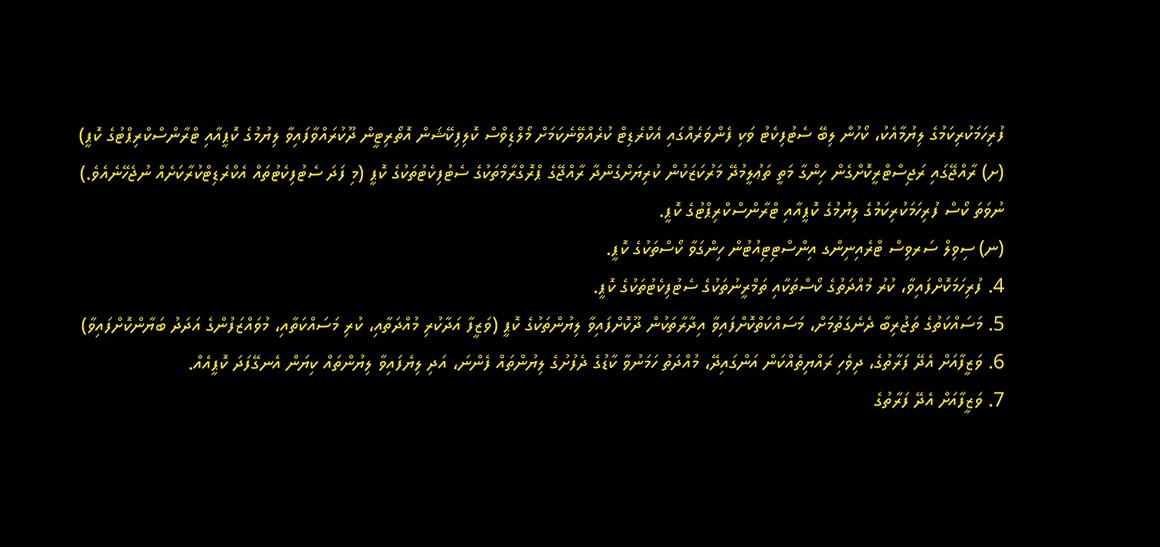ފުރިހަމަކުރިކަމުގެ ލިޔުމާއެކު، ކޯހުން ލިބޭ ސެޓުފިކެޓު ވަކި ފެންވަރެއްގައި އެކްރެޑިޓް ކުރެއްވޭނެކަމަށް މޯލްޑިވްސް ކޮލިފިކޭޝަން އޮތޯރިޓީން ދޫކުރައްވާފައިވާ ލިޔުމުގެ ކޮޕީއާއި ޓްރާންސްކްރިޕްޓުގެ ކޮޕީ)
(ށ) ރާއްޖޭގައި ރަޖިސްޓްރީކޮށްގެން ހިންގާ މަތީ ތަޢުލީމުދޭ މަރުކަޒަކުން ކުރިޔަށްގެންދާ ރާއްޖޭގެ ޕްރޮގްރާމްތަކުގެ ސެޓުފިކެޓުތަކުގެ ކޮޕީ (މި ފަދަ ސެޓުފިކެޓުތައް އެކްރެޑިޓްކުރާކަށެއް ނުޖެހޭނެއެވެ.) ނުވަތަ ކޯސް ފުރިހަމަކުރިކަމުގެ ލިޔުމުގެ ކޮޕީއާއި ޓްރާންސްކްރިޕްޓުގެ ކޮޕީ.
(ނ) ސިވިލް ސަރވިސް ޓްރެއިނިންގ އިންސްޓިޓިއުޓުން ހިންގަވާ ކޯސްތަކުގެ ކޮޕީ.
4. ފުރިހަމަކޮށްފައިވާ، ކުރު މުއްދަތުގެ ކޯސްތަކާއި ތަމްރީނުތަކުގެ ސެޓުފިކެޓުތަކުގެ ކޮޕީ.
5. މަސައްކަތުގެ ތަޖުރިބާ ދެނެގަތުމަށް، މަސައްކަތްކޮށްފައިވާ އިދާރާތަކުން ދޫކޮށްފައިވާ ލިޔުންތަކުގެ ކޮޕީ (ވަޒީފާ އަދާކުރި މުއްދަތާއި، ކުރި މަސައްކަތާއި، މުވައްޒަފުންގެ އަދަދު ބަޔާންކޮށްފައިވާ)
6. ވަޒީފާއަށް އެދޭ ފަރާތުގެ، ދިވެހި ރައްޔިތެއްކަން އަންގައިދޭ، މުއްދަތު ހަމަނުވާ ކާޑުގެ ދެފުށުގެ ލިޔުންތައް ފެންނަ، އަދި ލިޔެފައިވާ ލިޔުންތައް ކިޔަން އެނގޭފަދަ ކޮޕީއެއް.
7. ވަޒީފާއަށް އެދޭ ފަރާތުގެ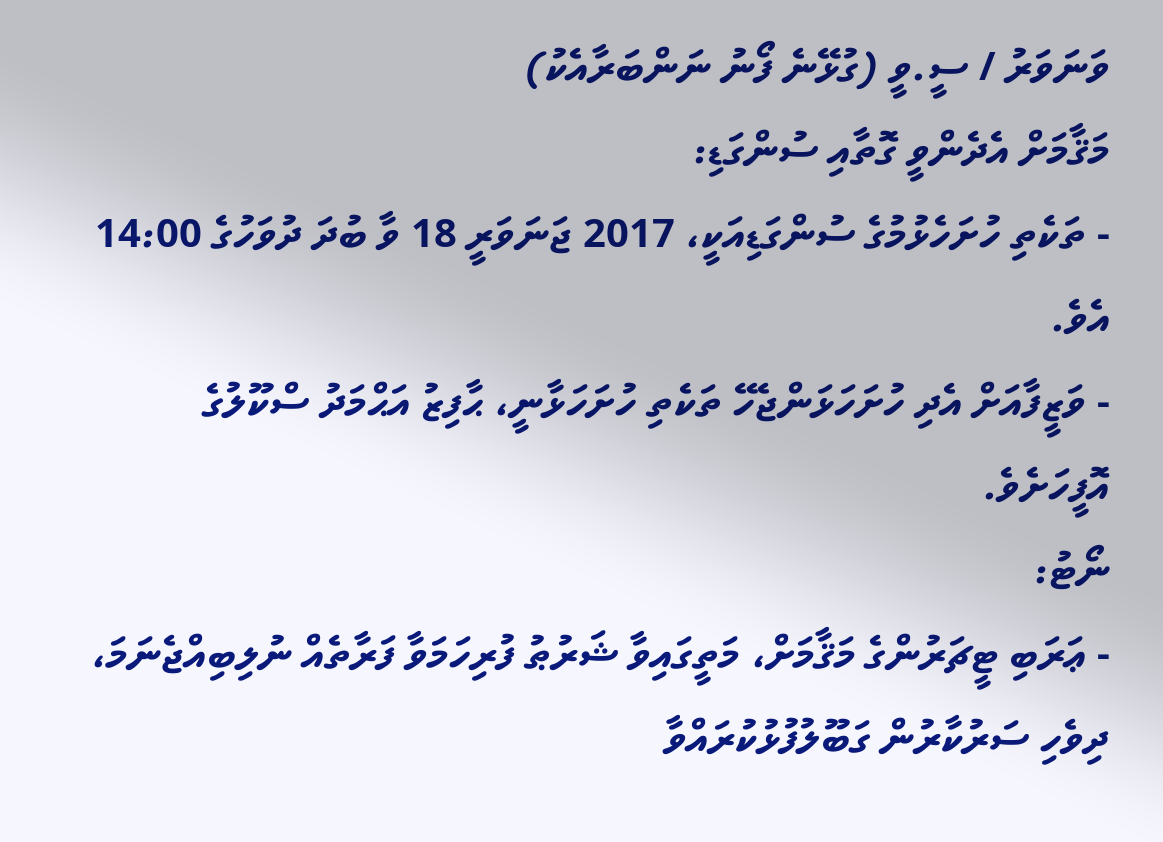ވަނަވަރު / ސީ.ވީ (ގުޅޭނެ ފޯނު ނަންބަރާއެކު)
މަޤާމަށް އެދެންވީ ގޮތާއި ސުންގަޑި:
- ތަކެތި ހުށަހެޅުމުގެ ސުންގަޑިއަކީ، 2017 ޖަނަވަރީ 18 ވާ ބުދަ ދުވަހުގެ 14:00 އެވެ.
- ވަޒީފާއަށް އެދި ހުށަހަޅަންޖެހޭ ތަކެތި ހުށަހަޅާނީ، ޙާފިޒު އަޙްމަދު ސްކޫލުގެ އޮފީހަށެވެ.
ނޯޓު:
- ޢަރަބި ޓީޗަރުންގެ މަޤާމަށް، މަތީގައިވާ ޝަރުޠު ފުރިހަމަވާ ފަރާތެއް ނުލިބިއްޖެނަމަ، ދިވެހި ސަރުކާރުން ގަބޫލުފުޅުކުރައްވާ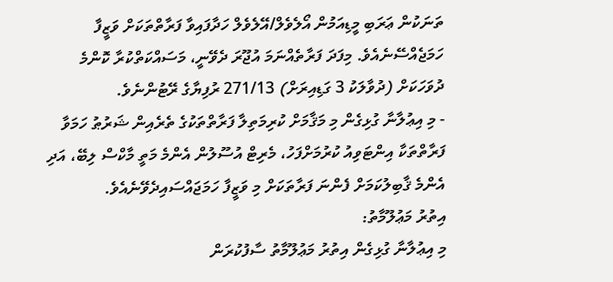ތަނަކުން ޢަރަބި މީޑިއަމުން އޯލެވެލް/އޭލެވެލް ހަދާފައިވާ ފަރާތްތަކަށް ވަޒީފާ ހަމަޖެއްސޭނެއެވެ. މިފަދަ ފަރާތެއްނަމަ އުޖޫރަ ދެވޭނީ، މަސައްކަތްކުރާ ކޮންމެ ދުވަހަކަށް (ދުވާލަކު 3 ގަޑިއިރަށް) 271/13 ރުފިޔާގެ ރޭޓުންނެވެ.
- މި އިޢުލާނާ ގުޅިގެން މި މަޤާމަށް ކުރިމަތިލާ ފަރާތްތަކުގެ ތެރެއިން ޝަރުޠު ހަމަވާ ފަރާތްތަކާ އިންޓަވިއު ކުރުމަށްފަހު، މެރިޓް އުސޫލުން އެންމެ މަތީ މާކްސް ލިބޭ، އަދި އެންމެ ޤާބިލުކަމަށް ފެންނަ ފަރާތަކަށް މި ވަޒީފާ ހަމަޖައްސައިދެވޭނެއެވެ.
އިތުރު މަޢުލޫމާތު:
މި އިޢުލާނާ ގުޅިގެން އިތުރު މަޢުލޫމާތު ސާފުކުރަން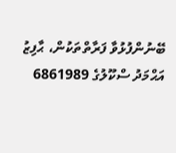ބޭނުންފުޅުވާ ފަރާތްތަކުން، ޙާފިޒު އަޙްމަދު ސްކޫލުގެ 6861989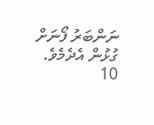ނަންބަރު ފޯނަށް ގުޅުން އެދެމެވެ.
10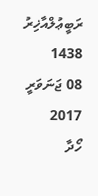ރަބީޢުލްއާޚިރު 1438
08 ޖަނަވަރީ 2017
ހޯދާ